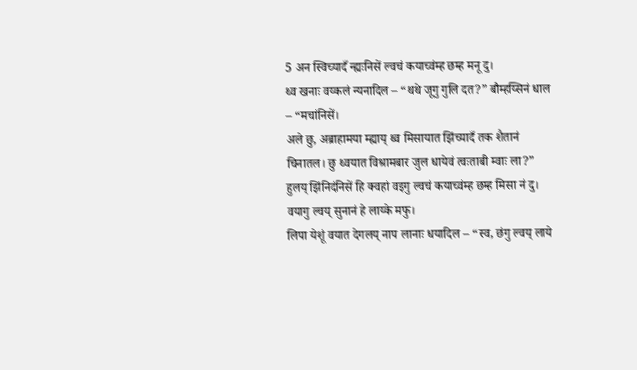5 अन स्विच्यादँ न्ह्यःनिसें ल्वचं कयाच्वंम्ह छम्ह मनू दु।
थ्व खनाः वय्कलं न्यनादिल – “थथे जूगु गुलि दत?” बौम्हय्सिनं धाल – “मचांनिसें।
अले छु, अब्राहामया म्ह्याय् थ्व मिसायात झिंच्यादँ तक शैतानं चिनातल। छु थ्वयात विश्रामबार जुल धायेवं त्वःताबी म्वाः ला?”
हुलय् झिंनिदंनिसें हि क्वहां वइगु ल्वचं कयाच्वंम्ह छम्ह मिसा नं दु। वयागु ल्वय् सुनानं हे लाय्के मफु।
लिपा येशूं वयात देगलय् नाप लानाः धयादिल – “स्व, छंगु ल्वय् लाये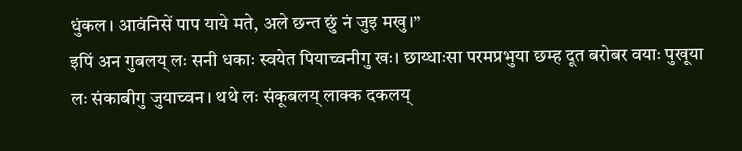धुंकल। आवंनिसें पाप याये मते, अले छन्त छुं नं जुइ मखु।”
इपिं अन गुबलय् लः सनी धकाः स्वयेत पियाच्वनीगु खः। छाय्धाःसा परमप्रभुया छम्ह दूत बरोबर वयाः पुखूया लः संकाबीगु जुयाच्वन। थथे लः संकूबलय् लाक्क दकलय्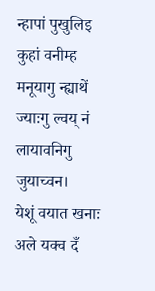न्हापां पुखुलिइ कुहां वनीम्ह मनूयागु न्ह्याथें ज्याःगु ल्वय् नं लायावनिगु जुयाच्वन।
येशूं वयात खनाः अले यक्व दँ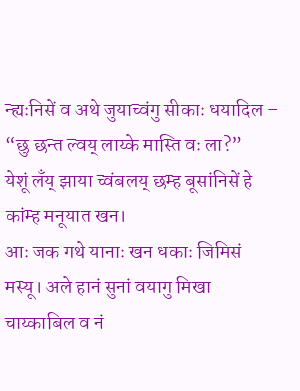न्ह्यःनिसें व अथे जुयाच्वंगु सीकाः धयादिल – “छु छन्त ल्वय् लाय्के मास्ति वः ला?”
येशूं लँय् झाया च्वंबलय् छम्ह बूसांनिसें हे कांम्ह मनूयात खन।
आः जक गथे यानाः खन धकाः जिमिसं मस्यू। अले हानं सुनां वयागु मिखा चाय्काबिल व नं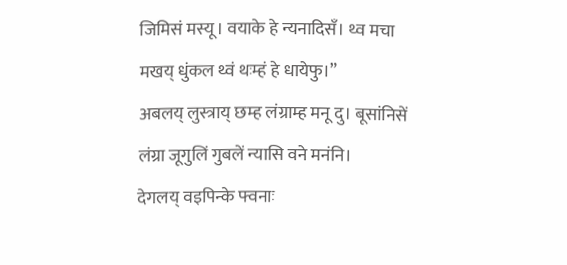जिमिसं मस्यू। वयाके हे न्यनादिसँ। थ्व मचा मखय् धुंकल थ्वं थःम्हं हे धायेफु।”
अबलय् लुस्त्राय् छम्ह लंग्राम्ह मनू दु। बूसांनिसें लंग्रा जूगुलिं गुबलें न्यासि वने मनंनि।
देगलय् वइपिन्के फ्वनाः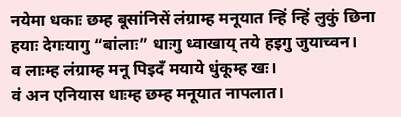नयेमा धकाः छम्ह बूसांनिसें लंग्राम्ह मनूयात न्हिं न्हिं लुकुं छिना हयाः देगःयागु “बांलाः” धाःगु ध्वाखाय् तये हइगु जुयाच्वन।
व लाःम्ह लंग्राम्ह मनू पिइदँ मयाये धुंकूम्ह खः।
वं अन एनियास धाःम्ह छम्ह मनूयात नापलात।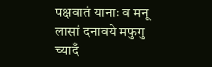पक्षवातं यानाः व मनू लासां दनावये मफुगु च्यादँ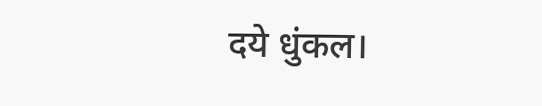दये धुंकल।